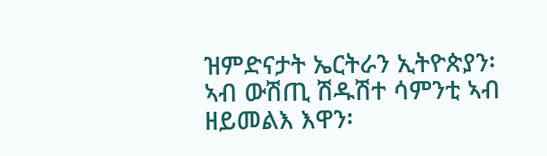ዝምድናታት ኤርትራን ኢትዮጵያን፡ ኣብ ውሽጢ ሽዱሽተ ሳምንቲ ኣብ ዘይመልእ እዋን፡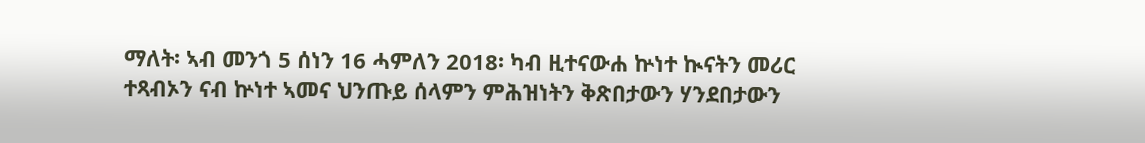ማለት፡ ኣብ መንጎ 5 ሰነን 16 ሓምለን 2018፡ ካብ ዚተናውሐ ኵነተ ኲናትን መሪር ተጻብኦን ናብ ኵነተ ኣመና ህንጡይ ሰላምን ምሕዝነትን ቅጽበታውን ሃንደበታውን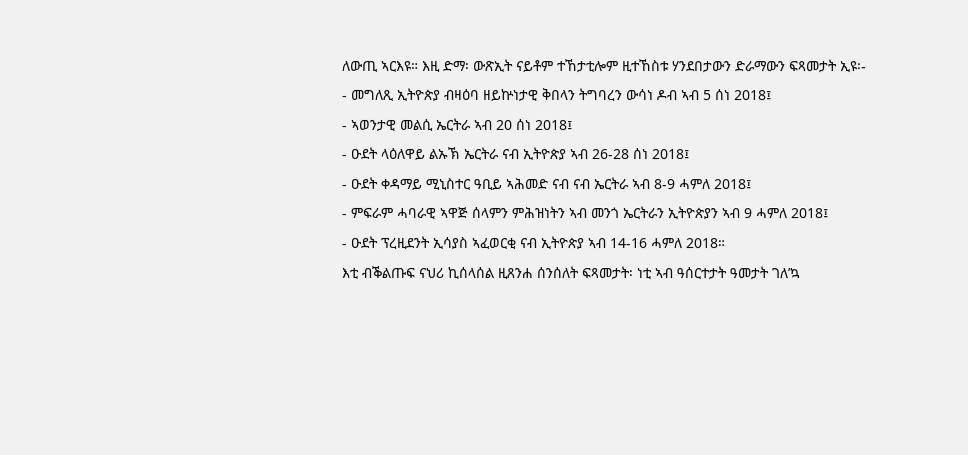ለውጢ ኣርእዩ። እዚ ድማ፡ ውጽኢት ናይቶም ተኸታቲሎም ዚተኸስቱ ሃንደበታውን ድራማውን ፍጻመታት ኢዩ፡-
- መግለጺ ኢትዮጵያ ብዛዕባ ዘይኵነታዊ ቅበላን ትግባረን ውሳነ ዶብ ኣብ 5 ሰነ 2018፤
- ኣወንታዊ መልሲ ኤርትራ ኣብ 20 ሰነ 2018፤
- ዑደት ላዕለዋይ ልኡኽ ኤርትራ ናብ ኢትዮጵያ ኣብ 26-28 ሰነ 2018፤
- ዑደት ቀዳማይ ሚኒስተር ዓቢይ ኣሕመድ ናብ ናብ ኤርትራ ኣብ 8-9 ሓምለ 2018፤
- ምፍራም ሓባራዊ ኣዋጅ ሰላምን ምሕዝነትን ኣብ መንጎ ኤርትራን ኢትዮጵያን ኣብ 9 ሓምለ 2018፤
- ዑደት ፕረዚደንት ኢሳያስ ኣፈወርቂ ናብ ኢትዮጵያ ኣብ 14-16 ሓምለ 2018።
እቲ ብቕልጡፍ ናህሪ ኪሰላሰል ዚጸንሐ ሰንሰለት ፍጻመታት፡ ነቲ ኣብ ዓሰርተታት ዓመታት ገለ’ኳ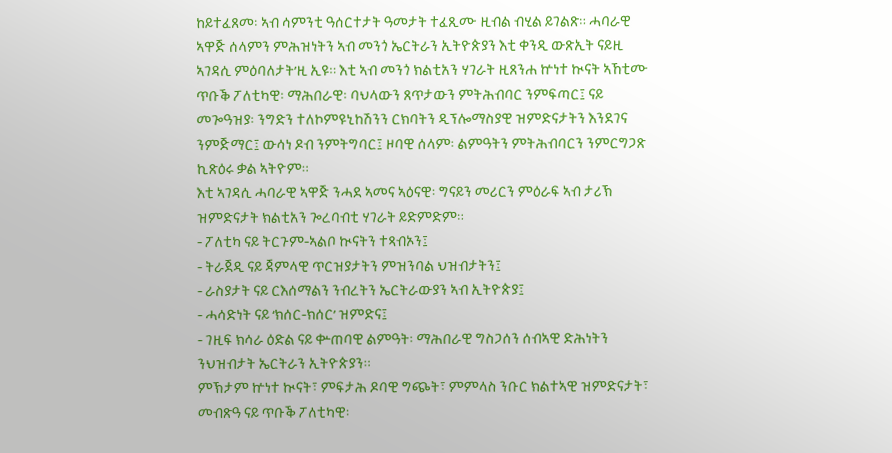ከይተፈጸመ፡ ኣብ ሳምንቲ ዓሰርተታት ዓመታት ተፈጺሙ ዚብል ብሂል ይገልጽ። ሓባራዊ ኣዋጅ ሰላምን ምሕዝነትን ኣብ መንጎ ኤርትራን ኢትዮጵያን እቲ ቀንዲ ውጽኢት ናይዚ ኣገዳሲ ምዕባለታት’ዚ ኢዩ። እቲ ኣብ መንጎ ክልቲአን ሃገራት ዚጸንሐ ኵነተ ኲናት ኣኸቲሙ ጥቡቕ ፖለቲካዊ፡ ማሕበራዊ፡ ባህላውን ጸጥታውን ምትሕብባር ንምፍጣር፤ ናይ መጐዓዝያ፡ ንግድን ተለኮምዩኒከሽንን ርክባትን ዲፕሎማስያዊ ዝምድናታትን እንደገና ንምጅማር፤ ውሳነ ዶብ ንምትግባር፤ ዞባዊ ሰላም፡ ልምዓትን ምትሕብባርን ንምርግጋጽ ኪጽዕሩ ቃል ኣትዮም።
እቲ ኣገዳሲ ሓባራዊ ኣዋጅ ንሓደ ኣመና ኣዕናዊ፡ ግናይን መሪርን ምዕራፍ ኣብ ታሪኽ ዝምድናታት ክልቲአን ጐረባብቲ ሃገራት ይድምድም።
- ፖለቲካ ናይ ትርጉም-ኣልቦ ኲናትን ተጻብኦን፤
- ትራጀዲ ናይ ጃምላዊ ጥርዝያታትን ምዝንባል ህዝብታትን፤
- ራስያታት ናይ ርእሰማልን ንብረትን ኤርትራውያን ኣብ ኢትዮጵያ፤
- ሓሳድነት ናይ ‘ክሰር-ክሰር’ ዝምድና፤
- ገዚፍ ክሳራ ዕድል ናይ ቍጠባዊ ልምዓት፡ ማሕበራዊ ግስጋሰን ሰብኣዊ ድሕነትን ንህዝብታት ኤርትራን ኢትዮጵያን።
ምኽታም ኵነተ ኲናት፣ ምፍታሕ ዶባዊ ግጭት፣ ምምላስ ንቡር ክልተኣዊ ዝምድናታት፣ መብጽዓ ናይ ጥቡቕ ፖለቲካዊ፡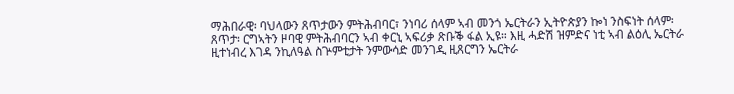ማሕበራዊ፡ ባህላውን ጸጥታውን ምትሕብባር፣ ንነባሪ ሰላም ኣብ መንጎ ኤርትራን ኢትዮጵያን ኰነ ንስፍነት ሰላም፡ ጸጥታ፡ ርግኣትን ዞባዊ ምትሕብባርን ኣብ ቀርኒ ኣፍሪቃ ጽቡቕ ፋል ኢዩ። እዚ ሓድሽ ዝምድና ነቲ ኣብ ልዕሊ ኤርትራ ዚተነብረ እገዳ ንኪለዓል ስጕምቲታት ንምውሳድ መንገዲ ዚጸርግን ኤርትራ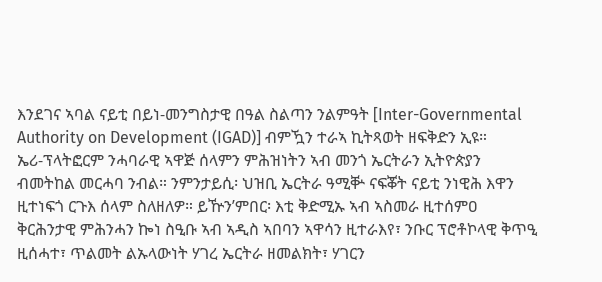እንደገና ኣባል ናይቲ በይነ-መንግስታዊ በዓል ስልጣን ንልምዓት [Inter-Governmental Authority on Development (IGAD)] ብምዃን ተራኣ ኪትጻወት ዘፍቅድን ኢዩ።
ኤሪ-ፕላትፎርም ንሓባራዊ ኣዋጅ ሰላምን ምሕዝነትን ኣብ መንጎ ኤርትራን ኢትዮጵያን ብመትከል መርሓባ ንብል። ንምንታይሲ፡ ህዝቢ ኤርትራ ዓሚቝ ናፍቖት ናይቲ ንነዊሕ እዋን ዚተነፍጎ ርጉእ ሰላም ስለዘለዎ። ይዅን’ምበር፡ እቲ ቅድሚኡ ኣብ ኣስመራ ዚተሰምዐ ቅርሕንታዊ ምሕንሓን ኰነ ስዒቡ ኣብ ኣዲስ ኣበባን ኣዋሳን ዚተራእየ፣ ንቡር ፕሮቶኮላዊ ቅጥዒ ዚሰሓተ፣ ጥልመት ልኡላውነት ሃገረ ኤርትራ ዘመልክት፣ ሃገርን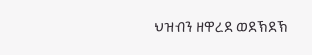ህዝብን ዘዋረደ ወደኽደኽ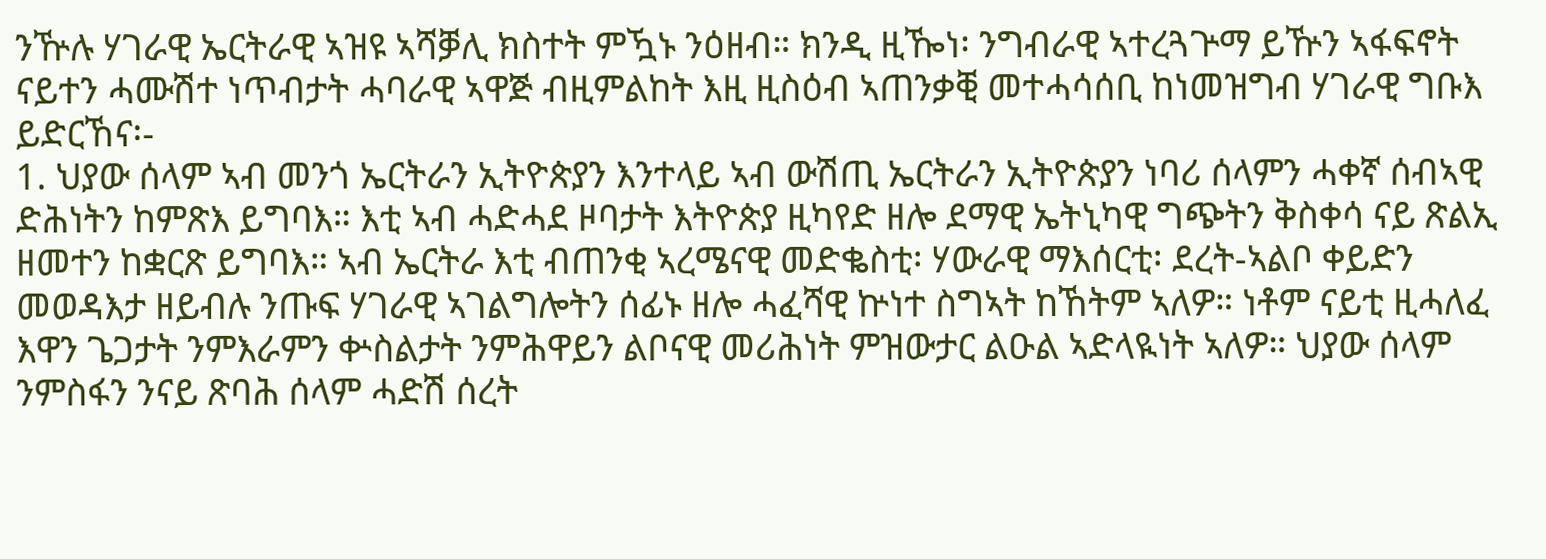ንዅሉ ሃገራዊ ኤርትራዊ ኣዝዩ ኣሻቓሊ ክስተት ምዃኑ ንዕዘብ። ክንዲ ዚዀነ፡ ንግብራዊ ኣተረጓጕማ ይዅን ኣፋፍኖት ናይተን ሓሙሽተ ነጥብታት ሓባራዊ ኣዋጅ ብዚምልከት እዚ ዚስዕብ ኣጠንቃቒ መተሓሳሰቢ ከነመዝግብ ሃገራዊ ግቡእ ይድርኸና፡-
1. ህያው ሰላም ኣብ መንጎ ኤርትራን ኢትዮጵያን እንተላይ ኣብ ውሽጢ ኤርትራን ኢትዮጵያን ነባሪ ሰላምን ሓቀኛ ሰብኣዊ ድሕነትን ከምጽእ ይግባእ። እቲ ኣብ ሓድሓደ ዞባታት እትዮጵያ ዚካየድ ዘሎ ደማዊ ኤትኒካዊ ግጭትን ቅስቀሳ ናይ ጽልኢ ዘመተን ከቋርጽ ይግባእ። ኣብ ኤርትራ እቲ ብጠንቂ ኣረሜናዊ መድቈስቲ፡ ሃውራዊ ማእሰርቲ፡ ደረት-ኣልቦ ቀይድን መወዳእታ ዘይብሉ ንጡፍ ሃገራዊ ኣገልግሎትን ሰፊኑ ዘሎ ሓፈሻዊ ኵነተ ስግኣት ከኸትም ኣለዎ። ነቶም ናይቲ ዚሓለፈ እዋን ጌጋታት ንምእራምን ቍስልታት ንምሕዋይን ልቦናዊ መሪሕነት ምዝውታር ልዑል ኣድላዪነት ኣለዎ። ህያው ሰላም ንምስፋን ንናይ ጽባሕ ሰላም ሓድሽ ሰረት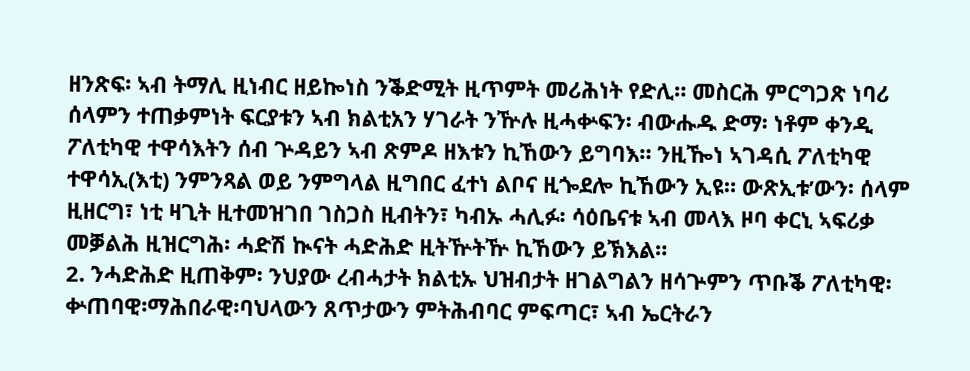ዘንጽፍ፡ ኣብ ትማሊ ዚነብር ዘይኰነስ ንቕድሚት ዚጥምት መሪሕነት የድሊ። መስርሕ ምርግጋጽ ነባሪ ሰላምን ተጠቃምነት ፍርያቱን ኣብ ክልቲአን ሃገራት ንዅሉ ዚሓቍፍን፡ ብውሑዱ ድማ፡ ነቶም ቀንዲ ፖለቲካዊ ተዋሳእትን ሰብ ጕዳይን ኣብ ጽምዶ ዘእቱን ኪኸውን ይግባእ። ንዚዀነ ኣገዳሲ ፖለቲካዊ ተዋሳኢ(እቲ) ንምንጻል ወይ ንምግላል ዚግበር ፈተነ ልቦና ዚጐደሎ ኪኸውን ኢዩ። ውጽኢቱ’ውን፡ ሰላም ዚዘርግ፣ ነቲ ዛጊት ዚተመዝገበ ገስጋስ ዚብትን፣ ካብኡ ሓሊፉ፡ ሳዕቤናቱ ኣብ መላእ ዞባ ቀርኒ ኣፍሪቃ መቓልሕ ዚዝርግሕ፡ ሓድሽ ኲናት ሓድሕድ ዚትዅትዅ ኪኸውን ይኽእል።
2. ንሓድሕድ ዚጠቅም፡ ንህያው ረብሓታት ክልቲኡ ህዝብታት ዘገልግልን ዘሳጕምን ጥቡቕ ፖለቲካዊ፡ቍጠባዊ፡ማሕበራዊ፡ባህላውን ጸጥታውን ምትሕብባር ምፍጣር፣ ኣብ ኤርትራን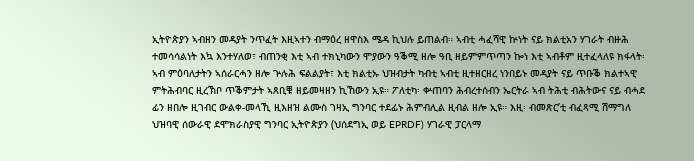ኢትዮጵያን ኣብዘን መዳያት ንጥፈት እዚኣተን ብማዕረ ዘዋስእ ሜዳ ኪህሉ ይጠልብ። ኣብቲ ሓፈሻዊ ኵነት ናይ ክልቲአን ሃገራት ብዙሕ ተመሳሳልነት እኳ እንተሃለወ፣ ብጠንቂ እቲ ኣብ ተክኒካውን ሞያውን ዓቕሚ ዘሎ ዓቢ ዘይምምጥጣን ኰነ እቲ ኣብቶም ዚተፈላለዩ ክፋላት፡ ኣብ ምዕባለታትን ኣሰራርሓን ዘሎ ጕሉሕ ፍልልያት፣ እቲ ክልቲኡ ህዝብታት ካብቲ ኣብቲ ዚተዘርዘረ ነንበይኑ መዳያት ናይ ጥቡቕ ክልተኣዊ ምትሕብባር ዚረኽቦ ጥቕምታት ኣጸቢቑ ዘይመዛዘን ኪኸውን ኢዩ። ፖለቲካ፡ ቍጠባን ሕብረተሰብን ኤርትራ ኣብ ትሕቲ ብሕትውና ናይ ብሓደ ፊን ዘበሎ ዚገብር ውልቀ-መላኺ ዚእዘዝ ልሙስ ገዛኢ ግንባር ተደፊኑ ሕምብሊል ዚብል ዘሎ ኢዩ። እዚ፡ ብመጽር’ቲ ብፈጻሚ ሽማግለ ህዝባዊ ሰውራዊ ደሞክራስያዊ ግንባር ኢትዮጵያን (ህሰደግኢ ወይ EPRDF) ሃገራዊ ፓርላማ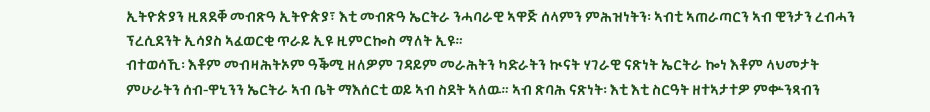ኢትዮጵያን ዚጸደቐ መብጽዓ ኢትዮጵያ፣ እቲ መብጽዓ ኤርትራ ንሓባራዊ ኣዋጅ ሰላምን ምሕዝነትን፡ ኣብቲ ኣጠራጣርን ኣብ ዊንታን ረብሓን ፕረሲደንት ኢሳያስ ኣፈወርቂ ጥራይ ኢዩ ዚምርኰስ ማለት ኢዩ።
ብተወሳኺ፡ እቶም መብዛሕትኦም ዓቕሚ ዘለዎም ገዳይም መራሕትን ካድራትን ኲናት ሃገራዊ ናጽነት ኤርትራ ኰነ እቶም ላህመታት ምሁራትን ሰብ-ዋኒንን ኤርትራ ኣብ ቤት ማእሰርቲ ወይ ኣብ ስደት ኣለዉ። ኣብ ጽባሕ ናጽነት፡ እቲ እቲ ስርዓት ዘተኣታተዎ ምቍንጻብን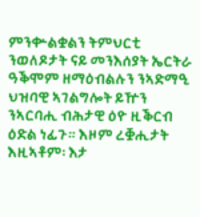ምንቍልቋልን ትምህርቲ ንወለዶታት ናይ መንእሰያት ኤርትራ ዓቕሞም ዘማዕብልሉን ንኣድማዒ ህዝባዊ ኣገልግሎት ይዅን ንኣርባሒ ብሕታዊ ዕዮ ዚቕርብ ዕድል ነፊጉ። እዞም ረቛሒታት እዚኣቶም፡ እታ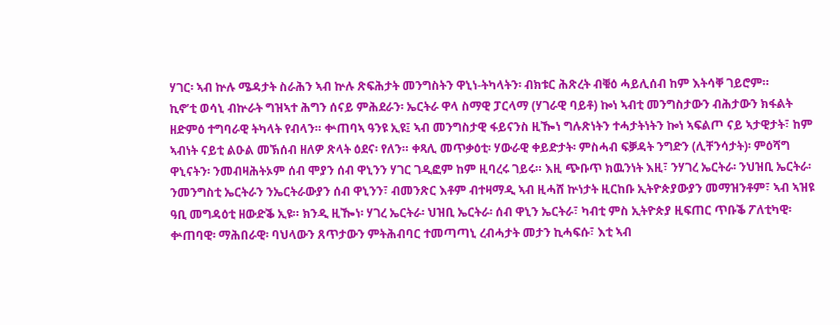ሃገር፡ ኣብ ኵሉ ሜዳታት ስራሕን ኣብ ኵሉ ጽፍሕታት መንግስትን ዋኒነ-ትካላትን፡ ብክቱር ሕጽረት ብቑዕ ሓይሊሰብ ከም እትሳቐ ገይሮም።
ኪኖ’ቲ ወሳኒ ብኵራት ግዝኣተ ሕግን ሰናይ ምሕደራን፡ ኤርትራ ዋላ ስማዊ ፓርላማ (ሃገራዊ ባይቶ) ኰነ ኣብቲ መንግስታውን ብሕታውን ክፋልት ዘድምዕ ተግባራዊ ትካላት የብላን። ቍጠባኣ ዓንዩ ኢዩ፤ ኣብ መንግስታዊ ፋይናንስ ዚዀነ ግሉጽነትን ተሓታትነትን ኰነ ኣፍልጦ ናይ ኣታዊታት፣ ከም ኣብነት ናይቲ ልዑል መኽሰብ ዘለዎ ጽላት ዕደና፡ የለን። ቀጻሊ መጥቃዕቲ፡ ሃውራዊ ቀይድታት፡ ምስሓብ ፍቓዳት ንግድን (ሊቸንሳታት)፡ ምዕሻግ ዋኒናትን፡ ንመብዛሕትኦም ሰብ ሞያን ሰብ ዋኒንን ሃገር ገዲፎም ከም ዚባረሩ ገይሩ። እዚ ጭቡጥ ክዉንነት እዚ፣ ንሃገረ ኤርትራ፡ ንህዝቢ ኤርትራ፡ ንመንግስቲ ኤርትራን ንኤርትራውያን ሰብ ዋኒንን፣ ብመንጽር እቶም ብተዛማዲ ኣብ ዚሓሸ ኵነታት ዚርከቡ ኢትዮጵያውያን መማዝንቶም፣ ኣብ ኣዝዩ ዓቢ መግዳዕቲ ዘውድቕ ኢዩ። ክንዲ ዚዀነ፡ ሃገረ ኤርትራ፡ ህዝቢ ኤርትራ፡ ሰብ ዋኒን ኤርትራ፣ ካብቲ ምስ ኢትዮጵያ ዚፍጠር ጥቡቕ ፖለቲካዊ፡ ቍጠባዊ፡ ማሕበራዊ፡ ባህላውን ጸጥታውን ምትሕብባር ተመጣጣኒ ረብሓታት መታን ኪሓፍሱ፣ እቲ ኣብ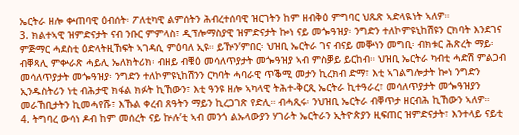ኤርትራ ዘሎ ቍጠባዊ ዕብሰት፡ ፖለቲካዊ ልምሰትን ሕብረተሰባዊ ዝርገትን ከም ዘብቅዕ ምግባር ህጹጽ ኣድላዪነት ኣለዎ።
3. ክልተኣዊ ዝምድናታት ናብ ንቡር ምምላስ፣ ዲፕሎማስያዊ ዝምድናታት ኰነ ናይ መጐዓዝያ፡ ንግድን ተለኮምዩኒከሽዩን ርክባት እንደገና ምጅማር ሓደስቲ ዕድላትዚኸፍት ኣገዳሲ ምዕባለ ኢዩ። ይዅን’ምበር፡ ህዝቢ ኤርትራ ገና ብናይ መቝነን መግቢ፡ ብክቱር ሕጽረት ማይ፡ ብቐጻሊ ምቍራጽ ሓይሊ ኤለክትሪክ፡ ብዘይ ብቑዕ መሳለጥያታት መጐዓዝያ ኣብ ምስቓይ ይርከብ። ህዝቢ ኤርትራ ካብቲ ሓድሽ ምልጋብ መሳለጥያታት መጐዓዝያ፡ ንግድን ተለኮምዩኒከሽንን ርካባት ሓባራዊ ጥቕሚ መታን ኪረክብ ድማ፣ እቲ ኣገልግሎታት ኰነ ንግድን ኢንዱስትሪን ነቲ ብሕታዊ ክፋል ክፉት ኪኸውን፣ እቲ ዓንዩ ዘሎ ኣካላዊ ትሕተ-ቅርጺ ኤርትራ ኪተዓራረ፣ መሳለጥያታት መጐዓዝያን መራኸቢታትን ኪመሓየሹ፣ እኹል ቀረብ ጸዓትን ማይን ኪረጋገጽ የድሊ። ብሓጺሩ፡ ንህዝቢ ኤርትራ ብቐጥታ ዘርብሕ ኪኸውን ኣለዎ።
4. ትግባረ ውሳነ ዶብ ከም መሰረት ናይ ኵሉ’ቲ ኣብ መንጎ ልኡላውያን ሃገራት ኤርትራን ኢትዮጵያን ዚፍጠር ዝምድናታት፣ እንተላይ ናይቲ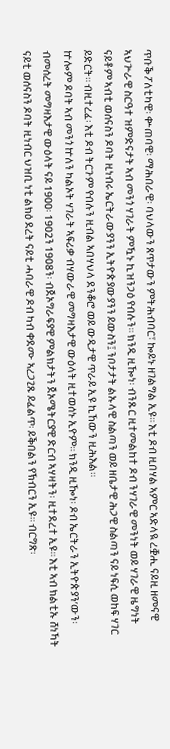ጥቡቕ ፖለቲካዊ፡ ቍጠባዊ፡ ማሕበራዊ፡ ባህላውን ጸጥታውን ምትሕብባር፣ ኰይኑ ዘገልግል ኢዩ። እቲ ዶብ ዚበሃል ኣምር ኣድላዪ ረቛሒ ናይዚ ዘመናዊ ኣህጕራዊ ስርዓተ ዝምድናታት ኣብ መንጎ ሃገራት ምዃኑ ኪዝንጋዕ የብሉን። ክንዲ ዚዀነ፡ ብንጹር ዚተመልከተ ዶብ ንሃገራዊ መንነት ወይ ሃገራዊ ዜግነት ናይቶም ኣብቲ ወሰናስን ዶባት ዚነብሩ ኤርትራውያንን ኢትዮጵያውያንን ይውስን፤ ንቦታታት ልኡላዊ ስልጣን ወይ ዘቤታዊ ሕጋዊ ስልጣን ናይ ነፍሲ ወከፍ ሃገር ይድርት። ብዚተረፈ፡ እቲ ዶብ ትርጉም የብሉን ዚብል ኣበሃህላ ደንቆሮ ወይ ውዲታዊ ጥራይ ኢዩ ኪኸውን ዚሕእል።
ኵሎም ዶባት ኣብ መንጎ ኵለን ካልኦት ሃገራት ኣፍሪቃ ብሃውራዊ መግዛእታዊ ውዕላት ዚተወሰኑ ኢዮም። ክንዲ ዚዀነ፡ ዶብ ኤርትራን ኢትዮጵያን’ውን፡ ብመሰረት መግዛእታዊ ውዕላት ናይ 1900፡ 1902ን 1908ን፡ ብጀኦግራፍያዊ ምልክታትን ጀኦሜትርያዊ ድርብ ኣሃዛትን፡ ዚተደረተ ኢዩ። እቲ ኣብ ክልቲኡ ሸነኻት ናይቲ ወሰናስን ዶባት ዚነብር ህዝቢ ነቲ ልክዕ ደረት ናይቲ ሓባራዊ ዶብ ካብ ቀደሙ ኣረጋጊጹ ይፈልጥ፡ ይቕበልን የኽብርን ኢዩ። ብርግጽ፡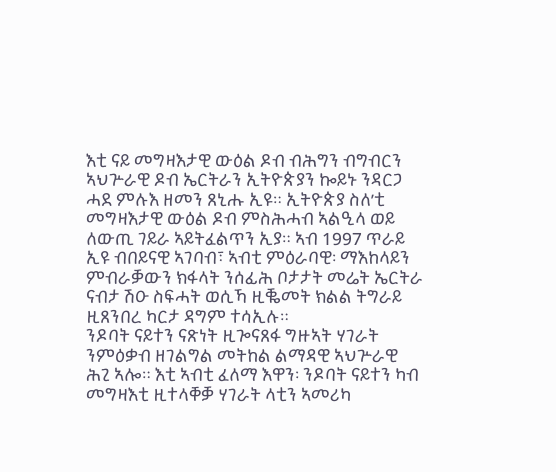እቲ ናይ መግዛእታዊ ውዕል ዶብ ብሕግን ብግብርን ኣህጕራዊ ዶብ ኤርትራን ኢትዮጵያን ኰይኑ ንዳርጋ ሓደ ምሉእ ዘመን ጸኒሑ ኢዩ። ኢትዮጵያ ስለ’ቲ መግዛእታዊ ውዕል ዶብ ምስሕሓብ ኣልዒላ ወይ ለውጢ ገይራ ኣይትፈልጥን ኢያ። ኣብ 1997 ጥራይ ኢዩ ብበይናዊ ኣገባብ፣ ኣብቲ ምዕራባዊ፡ ማእከላይን ምብራቓውን ክፋላት ንሰፊሕ ቦታታት መሬት ኤርትራ ናብታ ሽዑ ስፍሓት ወሲኻ ዚቘመት ክልል ትግራይ ዚጸንበረ ካርታ ዳግም ተሳኢሉ።
ንዶባት ናይተን ናጽነት ዚጐናጸፋ ግዙኣት ሃገራት ንምዕቃብ ዘገልግል መትከል ልማዳዊ ኣህጕራዊ ሕጊ ኣሎ። እቲ ኣብቲ ፈለማ እዋን፡ ንዶባት ናይተን ካብ መግዛእቲ ዚተላቐቓ ሃገራት ላቲን ኣመሪካ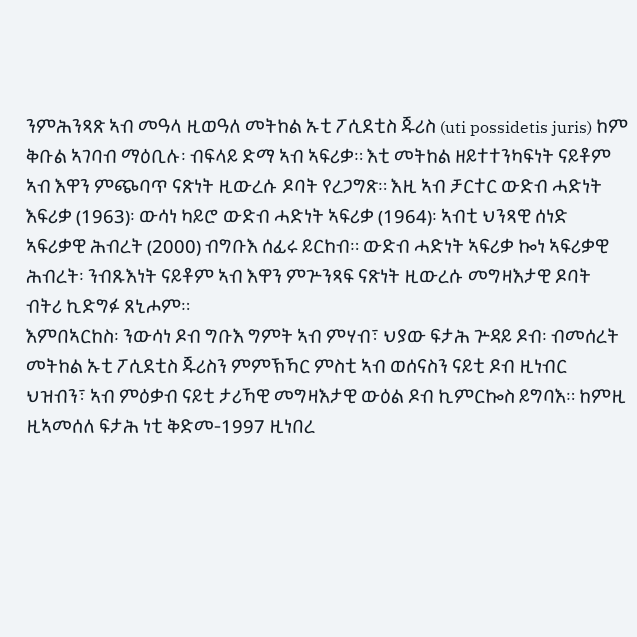ንምሕንጻጽ ኣብ መዓላ ዚወዓለ መትከል ኡቲ ፖሲደቲስ ጁሪስ (uti possidetis juris) ከም ቅቡል ኣገባብ ማዕቢሉ፡ ብፍላይ ድማ ኣብ ኣፍሪቃ። እቲ መትከል ዘይተተንካፍነት ናይቶም ኣብ እዋን ምጭባጥ ናጽነት ዚውረሱ ዶባት የረጋግጽ። እዚ ኣብ ቻርተር ውድብ ሓድነት እፍሪቃ (1963)፡ ውሳነ ካይሮ ውድብ ሓድነት ኣፍሪቃ (1964)፡ ኣብቲ ህንጻዊ ሰነድ ኣፍሪቃዊ ሕብረት (2000) ብግቡእ ሰፊሩ ይርከብ። ውድብ ሓድነት ኣፍሪቃ ኰነ ኣፍሪቃዊ ሕብረት፡ ንብጹእነት ናይቶም ኣብ እዋን ምጕንጻፍ ናጽነት ዚውረሱ መግዛእታዊ ዶባት ብትሪ ኪድግፉ ጸኒሖም።
እምበኣርከስ፡ ንውሳነ ዶብ ግቡእ ግምት ኣብ ምሃብ፣ ህያው ፍታሕ ጕዳይ ዶብ፡ ብመሰረት መትከል ኡቲ ፖሲደቲስ ጁሪስን ምምኽኻር ምስቲ ኣብ ወሰናስን ናይቲ ዶብ ዚነብር ህዝብን፣ ኣብ ምዕቃብ ናይቲ ታሪኻዊ መግዛእታዊ ውዕል ዶብ ኪምርኰስ ይግባእ። ከምዚ ዚኣመሰለ ፍታሕ ነቲ ቅድመ-1997 ዚነበረ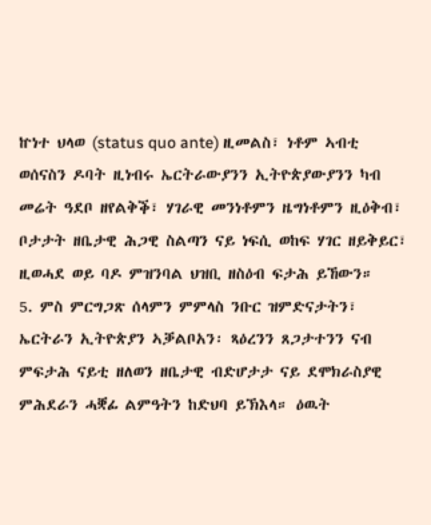ኵነተ ህላወ (status quo ante) ዚመልስ፣ ነቶም ኣብቲ ወሰናስን ዶባት ዚነብሩ ኤርትራውያንን ኢትዮጵያውያንን ካብ መሬት ዓደቦ ዘየልቅቕ፣ ሃገራዊ መንነቶምን ዜግነቶምን ዚዕቅብ፣ ቦታታት ዘቤታዊ ሕጋዊ ስልጣን ናይ ነፍሲ ወከፍ ሃገር ዘይቅይር፣ ዚወሓደ ወይ ባዶ ምዝንባል ህዝቢ ዘስዕብ ፍታሕ ይኸውን።
5. ምስ ምርግጋጽ ሰላምን ምምላስ ንቡር ዝምድናታትን፣ ኤርትራን ኢትዮጵያን ኣቓልቦአን፡ ጻዕረንን ጸጋታተንን ናብ ምፍታሕ ናይቲ ዘለወን ዘቤታዊ ብድሆታታ ናይ ደሞክራስያዊ ምሕደራን ሓቛፊ ልምዓትን ከድህባ ይኽእላ። ዕዉት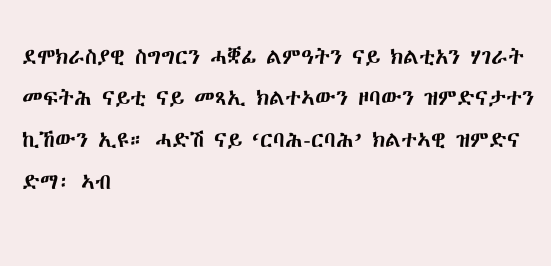ደሞክራስያዊ ስግግርን ሓቛፊ ልምዓትን ናይ ክልቲአን ሃገራት መፍትሕ ናይቲ ናይ መጻኢ ክልተኣውን ዞባውን ዝምድናታተን ኪኸውን ኢዩ። ሓድሽ ናይ ‘ርባሕ-ርባሕ’ ክልተኣዊ ዝምድና ድማ፡ ኣብ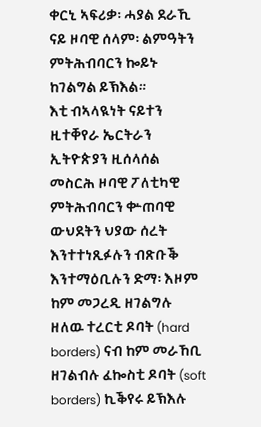ቀርኒ ኣፍሪቃ፡ ሓያል ደራኺ ናይ ዞባዊ ሰላም፡ ልምዓትን ምትሕብባርን ኰይኑ ከገልግል ይኽእል።
እቲ ብኣላዪነት ናይተን ዚተቐየራ ኤርትራን ኢትዮጵያን ዚሰላሰል መስርሕ ዞባዊ ፖለቲካዊ ምትሕብባርን ቍጠባዊ ውህደትን ህያው ሰረት እንተተነጺፉሉን ብጽቡቕ እንተማዕቢሉን ድማ፡ እዞም ከም መጋረዲ ዘገልግሉ ዘለዉ ተረርቲ ዶባት (hard borders) ናብ ከም መራኸቢ ዘገልብሉ ፈኰስቲ ዶባት (soft borders) ኪቕየሩ ይኽእሉ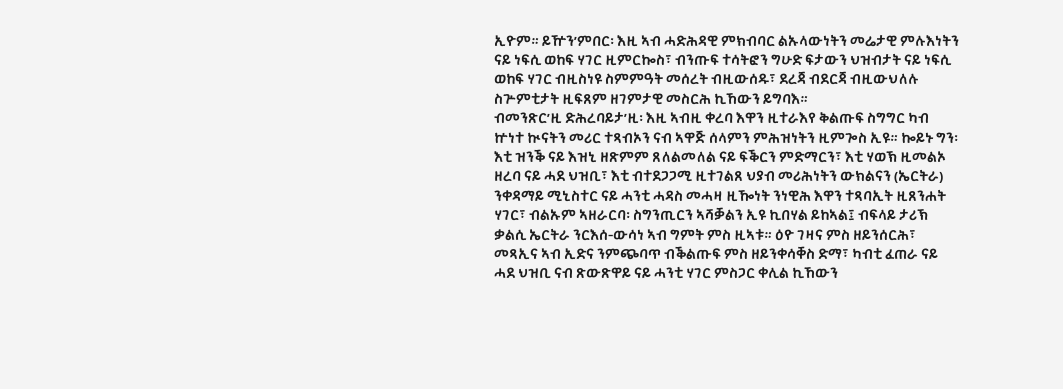ኢዮም። ይዅን’ምበር፡ እዚ ኣብ ሓድሕዳዊ ምክብባር ልኡላውነትን መሬታዊ ምሉእነትን ናይ ነፍሲ ወከፍ ሃገር ዚምርኰስ፣ ብንጡፍ ተሳትፎን ግሁድ ፍታውን ህዝብታት ናይ ነፍሲ ወከፍ ሃገር ብዚስነዩ ስምምዓት መሰረት ብዚውሰዱ፣ ደረጃ ብደርጃ ብዚውህለሉ ስጕምቲታት ዚፍጸም ዘገምታዊ መስርሕ ኪኸውን ይግባእ።
ብመንጽር’ዚ ድሕረባይታ’ዚ፡ እዚ ኣብዚ ቀረባ እዋን ዚተራእየ ቅልጡፍ ስግግር ካብ ኵነተ ኲናትን መሪር ተጻብኦን ናብ ኣዋጅ ሰላምን ምሕዝነትን ዚምጐስ ኢዩ። ኰይኑ ግን፡ እቲ ዝንቕ ናይ እዝኒ ዘጽምም ጸለልመለል ናይ ፍቕርን ምድማርን፣ እቲ ሃወኽ ዚመልኦ ዘረባ ናይ ሓደ ህዝቢ፣ እቲ ብተደጋጋሚ ዚተገልጸ ህያብ መሪሕነትን ውክልናን (ኤርትራ) ንቀዳማይ ሚኒስተር ናይ ሓንቲ ሓዳስ መሓዛ ዚዀነት ንነዊሕ እዋን ተጻባኢት ዚጸንሐት ሃገር፣ ብልኡም ኣዘራርባ፡ ስግንጢርን ኣሻቓልን ኢዩ ኪበሃል ይከኣል፤ ብፍላይ ታሪኽ ቃልሲ ኤርትራ ንርእሰ-ውሳነ ኣብ ግምት ምስ ዚኣቱ። ዕዮ ገዛና ምስ ዘይንሰርሕ፣ መጻኢና ኣብ ኢድና ንምጭባጥ ብቕልጡፍ ምስ ዘይንቀሳቐስ ድማ፣ ካብቲ ፈጠራ ናይ ሓደ ህዝቢ ናብ ጽውጽዋይ ናይ ሓንቲ ሃገር ምስጋር ቀሊል ኪኸውን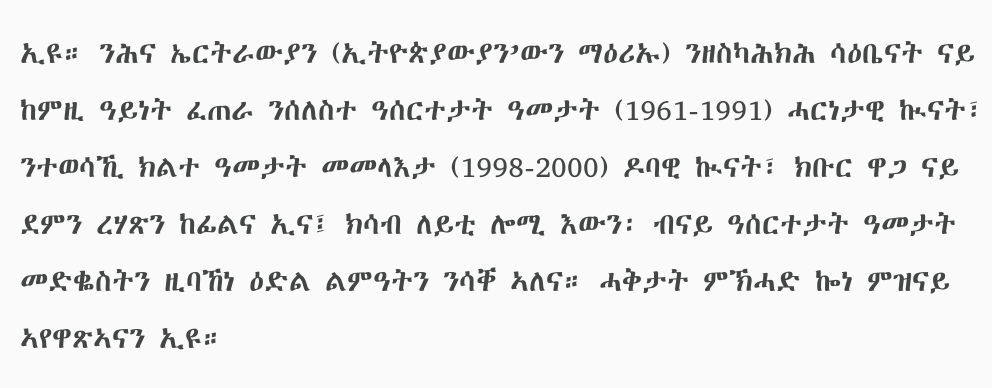ኢዩ። ንሕና ኤርትራውያን (ኢትዮጵያውያን’ውን ማዕሪኡ) ንዘስካሕክሕ ሳዕቤናት ናይ ከምዚ ዓይነት ፈጠራ ንሰለስተ ዓሰርተታት ዓመታት (1961-1991) ሓርነታዊ ኲናት፣ ንተወሳኺ ክልተ ዓመታት መመላእታ (1998-2000) ዶባዊ ኲናት፣ ክቡር ዋጋ ናይ ደምን ረሃጽን ከፊልና ኢና፤ ክሳብ ለይቲ ሎሚ እውን፡ ብናይ ዓሰርተታት ዓመታት መድቈስትን ዚባኸነ ዕድል ልምዓትን ንሳቐ ኣለና። ሓቅታት ምኽሓድ ኰነ ምዝናይ ኣየዋጽኣናን ኢዩ።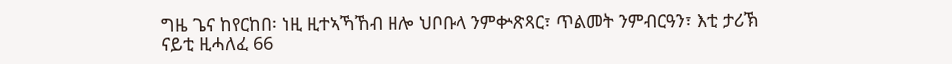ግዜ ጌና ከየርከበ፡ ነዚ ዚተኣኻኸብ ዘሎ ህቦቡላ ንምቍጽጻር፣ ጥልመት ንምብርዓን፣ እቲ ታሪኽ ናይቲ ዚሓለፈ 66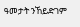ዓመታት ንኸይድገም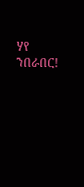ሃየ ንበራበር!